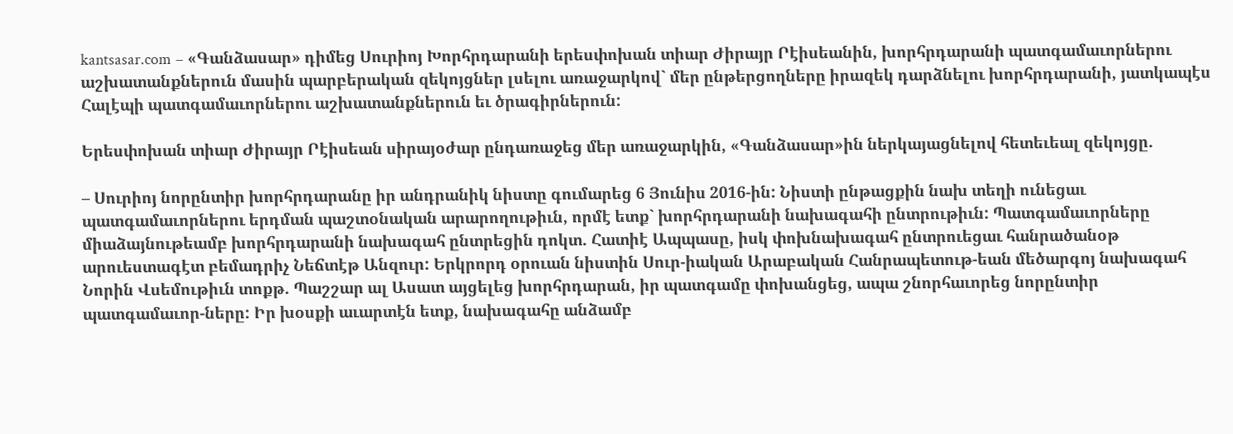kantsasar.com – «Գանձասար» դիմեց Սուրիոյ Խորհրդարանի երեսփոխան տիար Ժիրայր Րէիսեանին, խորհրդարանի պատգամաւորներու աշխատանքներուն մասին պարբերական զեկոյցներ լսելու առաջարկով` մեր ընթերցողները իրազեկ դարձնելու խորհրդարանի, յատկապէս Հալէպի պատգամաւորներու աշխատանքներուն եւ ծրագիրներուն:

Երեսփոխան տիար Ժիրայր Րէիսեան սիրայօժար ընդառաջեց մեր առաջարկին, «Գանձասար»ին ներկայացնելով հետեւեալ զեկոյցը.

– Սուրիոյ նորընտիր խորհրդարանը իր անդրանիկ նիստը գումարեց 6 Յունիս 2016-ին: Նիստի ընթացքին նախ տեղի ունեցաւ պատգամաւորներու երդման պաշտօնական արարողութիւն, որմէ ետք` խորհրդարանի նախագահի ընտրութիւն: Պատգամաւորները միաձայնութեամբ խորհրդարանի նախագահ ընտրեցին դոկտ. Հատիէ Ապպասը, իսկ փոխնախագահ ընտրուեցաւ հանրածանօթ արուեստագէտ բեմադրիչ Նեճտէթ Անզուր: Երկրորդ օրուան նիստին Սուր-իական Արաբական Հանրապետութ-եան մեծարգոյ նախագահ Նորին Վսեմութիւն տոքթ. Պաշշար ալ Ասատ այցելեց խորհրդարան, իր պատգամը փոխանցեց, ապա շնորհաւորեց նորընտիր պատգամաւոր-ները: Իր խօսքի աւարտէն ետք, նախագահը անձամբ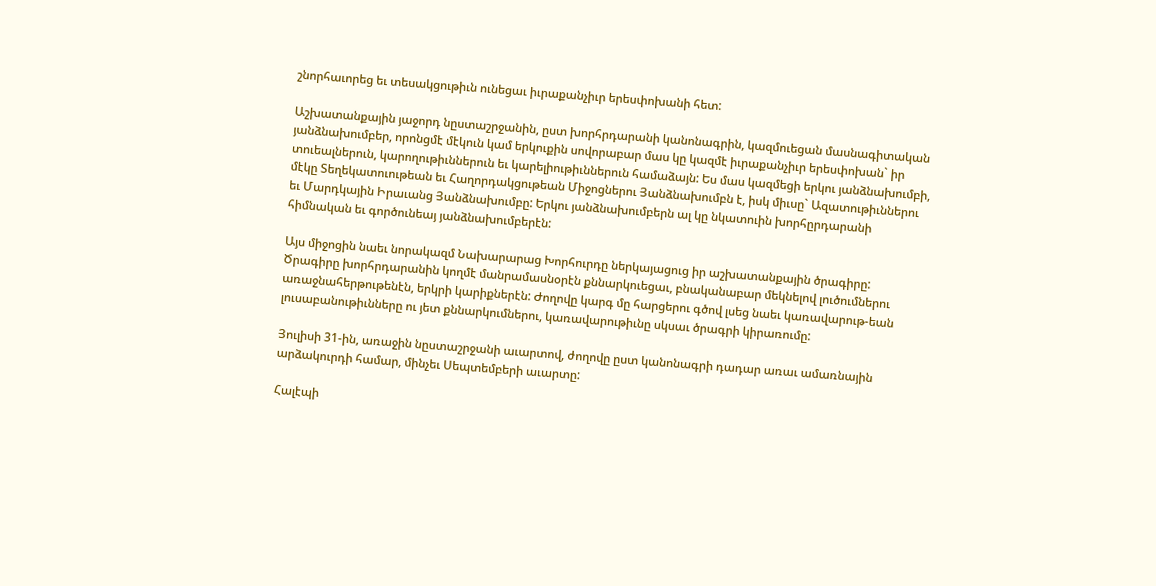շնորհաւորեց եւ տեսակցութիւն ունեցաւ իւրաքանչիւր երեսփոխանի հետ:

Աշխատանքային յաջորդ նըստաշրջանին, ըստ խորհրդարանի կանոնագրին, կազմուեցան մասնագիտական յանձնախումբեր, որոնցմէ մէկուն կամ երկուքին սովորաբար մաս կը կազմէ իւրաքանչիւր երեսփոխան` իր տուեալներուն, կարողութիւններուն եւ կարելիութիւններուն համաձայն: Ես մաս կազմեցի երկու յանձնախումբի, մէկը Տեղեկատուութեան եւ Հաղորդակցութեան Միջոցներու Յանձնախումբն է, իսկ միւսը` Ազատութիւններու եւ Մարդկային Իրաւանց Յանձնախումբը: Երկու յանձնախումբերն ալ կը նկատուին խորհըրդարանի հիմնական եւ գործունեայ յանձնախումբերէն:

Այս միջոցին նաեւ նորակազմ Նախարարաց Խորհուրդը ներկայացուց իր աշխատանքային ծրագիրը: Ծրագիրը խորհրդարանին կողմէ մանրամասնօրէն քննարկուեցաւ, բնականաբար մեկնելով լուծումներու առաջնահերթութենէն, երկրի կարիքներէն: Ժողովը կարգ մը հարցերու գծով լսեց նաեւ կառավարութ-եան լուսաբանութիւնները ու յետ քննարկումներու, կառավարութիւնը սկսաւ ծրագրի կիրառումը:

Յուլիսի 31-ին, առաջին նըստաշրջանի աւարտով, ժողովը ըստ կանոնագրի դադար առաւ ամառնային արձակուրդի համար, մինչեւ Սեպտեմբերի աւարտը:

Հալէպի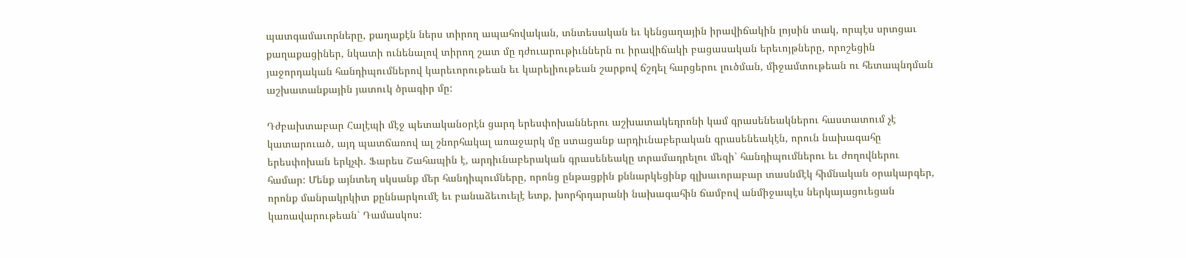պատգամաւորները, քաղաքէն ներս տիրող ապահովական, տնտեսական եւ կենցաղային իրավիճակին լոյսին տակ, որպէս սրտցաւ քաղաքացիներ, նկատի ունենալով տիրող շատ մը դժուարութիւններն ու իրավիճակի բացասական երեւոյթները, որոշեցին յաջորդական հանդիպումներով կարեւորութեան եւ կարելիութեան շարքով ճշդել հարցերու լուծման, միջամտութեան ու հետապնդման աշխատանքային յատուկ ծրագիր մը:

Դժբախտաբար Հալէպի մէջ պետականօրէն ցարդ երեսփոխաններու աշխատակեդրոնի կամ գրասենեակներու հաստատում չէ կատարուած, այդ պատճառով ալ շնորհակալ առաջարկ մը ստացանք արդիւնաբերական գրասենեակէն, որուն նախագահը երեսփոխան երկչփ. Ֆարես Շահապին է, արդիւնաբերական գրասենեակը տրամադրելու մեզի` հանդիպումներու եւ ժողովներու համար: Մենք այնտեղ սկսանք մեր հանդիպումները, որոնց ընթացքին քննարկեցինք գլխաւորաբար տասնմէկ հիմնական օրակարգեր, որոնք մանրակրկիտ քըննարկումէ եւ բանաձեւուելէ ետք, խորհրդարանի նախագահին ճամբով անմիջապէս ներկայացուեցան կառավարութեան` Դամասկոս: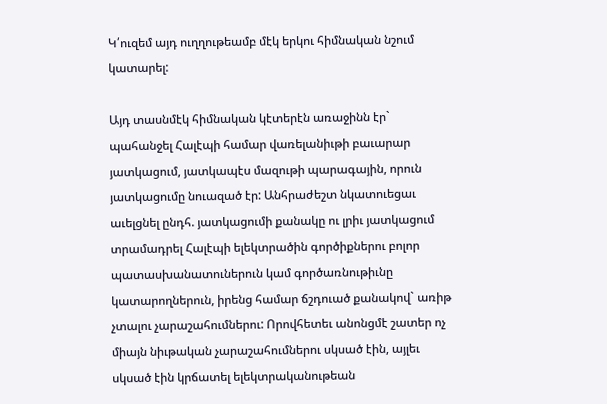Կ՛ուզեմ այդ ուղղութեամբ մէկ երկու հիմնական նշում կատարել:

Այդ տասնմէկ հիմնական կէտերէն առաջինն էր` պահանջել Հալէպի համար վառելանիւթի բաւարար յատկացում, յատկապէս մազութի պարագային, որուն յատկացումը նուազած էր: Անհրաժեշտ նկատուեցաւ աւելցնել ընդհ. յատկացումի քանակը ու լրիւ յատկացում տրամադրել Հալէպի ելեկտրածին գործիքներու բոլոր պատասխանատուներուն կամ գործառնութիւնը կատարողներուն, իրենց համար ճշդուած քանակով` առիթ չտալու չարաշահումներու: Որովհետեւ անոնցմէ շատեր ոչ միայն նիւթական չարաշահումներու սկսած էին, այլեւ սկսած էին կրճատել ելեկտրականութեան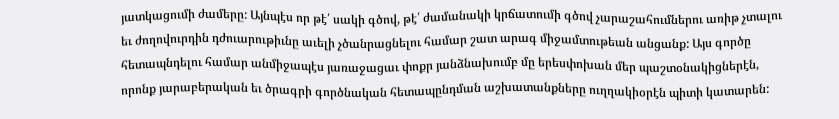յատկացումի ժամերը: Այնպէս որ թէ՛ սակի գծով, թէ՛ ժամանակի կրճատումի գծով չարաշահումներու առիթ չտալու եւ ժողովուրդին դժուարութիւնը աւելի չծանրացնելու համար շատ արագ միջամտութեան անցանք: Այս գործը հետապնդելու համար անմիջապէս յառաջացաւ փոքր յանձնախումբ մը երեսփոխան մեր պաշտօնակիցներէն, որոնք յարաբերական եւ ծրագրի գործնական հետապընդման աշխատանքները ուղղակիօրէն պիտի կատարեն: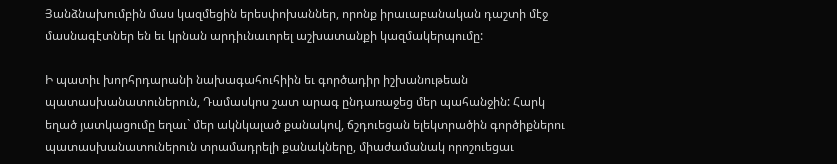Յանձնախումբին մաս կազմեցին երեսփոխաններ, որոնք իրաւաբանական դաշտի մէջ մասնագէտներ են եւ կրնան արդիւնաւորել աշխատանքի կազմակերպումը:

Ի պատիւ խորհրդարանի նախագահուհիին եւ գործադիր իշխանութեան պատասխանատուներուն, Դամասկոս շատ արագ ընդառաջեց մեր պահանջին: Հարկ եղած յատկացումը եղաւ` մեր ակնկալած քանակով, ճշդուեցան ելեկտրածին գործիքներու պատասխանատուներուն տրամադրելի քանակները, միաժամանակ որոշուեցաւ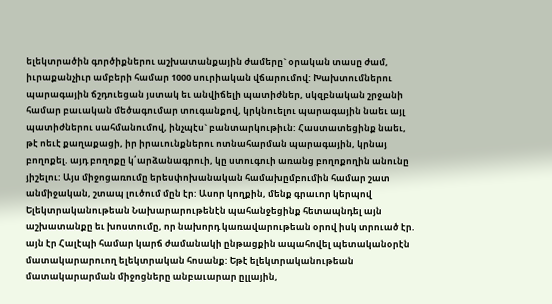ելեկտրածին գործիքներու աշխատանքային ժամերը` օրական տասը ժամ, իւրաքանչիւր ամբերի համար 1000 սուրիական վճարումով: Խախտումներու պարագային ճշդուեցան յստակ եւ անվիճելի պատիժներ, սկզբնական շրջանի համար բաւական մեծագումար տուգանքով, կրկնուելու պարագային նաեւ այլ պատիժներու սահմանումով, ինչպէս` բանտարկութիւն: Հաստատեցինք նաեւ, թէ ոեւէ քաղաքացի, իր իրաւունքներու ոտնահարման պարագային, կրնայ բողոքել. այդ բողոքը կ՛արձանագրուի, կը ստուգուի առանց բողոքողին անունը յիշելու: Այս միջոցառումը երեսփոխանական համախըմբումին համար շատ անմիջական, շտապ լուծում մըն էր: Ասոր կողքին, մենք գրաւոր կերպով Ելեկտրականութեան Նախարարութենէն պահանջեցինք հետապնդել այն աշխատանքը եւ խոստումը, որ նախորդ կառավարութեան օրով իսկ տրուած էր. այն էր Հալէպի համար կարճ ժամանակի ընթացքին ապահովել պետականօրէն մատակարարուող ելեկտրական հոսանք: Եթէ ելեկտրականութեան մատակարարման միջոցները անբաւարար ըլլային,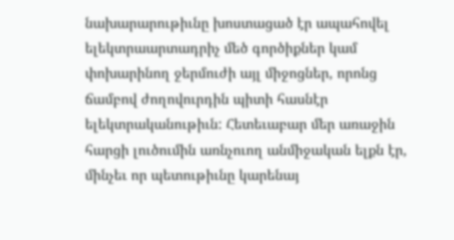նախարարութիւնը խոստացած էր ապահովել ելեկտրաարտադրիչ մեծ գործիքներ կամ փոխարինող ջերմուժի այլ միջոցներ, որոնց ճամբով ժողովուրդին պիտի հասնէր ելեկտրականութիւն: Հետեւաբար մեր առաջին հարցի լուծումին առնչուող անմիջական ելքն էր, մինչեւ որ պետութիւնը կարենայ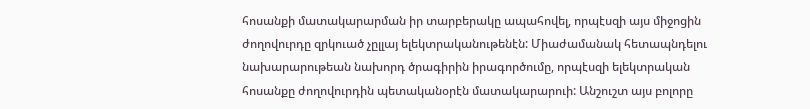հոսանքի մատակարարման իր տարբերակը ապահովել, որպէսզի այս միջոցին ժողովուրդը զրկուած չըլլայ ելեկտրականութենէն: Միաժամանակ հետապնդելու նախարարութեան նախորդ ծրագիրին իրագործումը, որպէսզի ելեկտրական հոսանքը ժողովուրդին պետականօրէն մատակարարուի: Անշուշտ այս բոլորը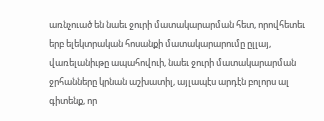առնչուած են նաեւ ջուրի մատակարարման հետ, որովհետեւ երբ ելեկտրական հոսանքի մատակարարումը ըլլայ, վառելանիւթը ապահովուի, նաեւ ջուրի մատակարարման ջրհանները կրնան աշխատիլ, այլապէս արդէն բոլորս ալ գիտենք, որ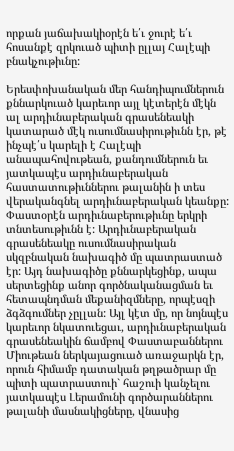որքան յաճախակիօրէն ե՛ւ ջուրէ ե՛ւ հոսանքէ զրկուած պիտի ըլլայ Հալէպի բնակչութիւնը:

Երեսփոխանական մեր հանդիպումներուն քննարկուած կարեւոր այլ կէտերէն մէկն ալ արդիւնաբերական գրասենեակի կատարած մէկ ուսումնասիրութիւնն էր, թէ ինչպէ՛ս կարելի է Հալէպի անապահովութեան, քանդումներուն եւ յատկապէս արդիւնաբերական հաստատութիւններու թալանին ի տես վերականգնել արդիւնաբերական կեանքը: Փաստօրէն արդիւնաբերութիւնը երկրի տնտեսութիւնն է: Արդիւնաբերական գրասենեակը ուսումնասիրական սկզբնական նախագիծ մը պատրաստած էր: Այդ նախագիծը քննարկեցինք, ապա սերտեցինք անոր գործնականացման եւ հետապնդման մեքանիզմները, որպէսզի ձգձգումներ չըլլան: Այլ կէտ մը, որ նոյնպէս կարեւոր նկատուեցաւ, արդիւնաբերական գրասենեակին ճամբով Փաստաբաններու Միութեան ներկայացուած առաջարկն էր, որուն հիմամբ դատական թղթածրար մը պիտի պատրաստուի` հաշուի կանչելու յատկապէս Լերամունի գործարաններու թալանի մասնակիցները, վնասից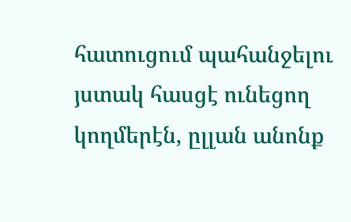հատուցում պահանջելու յստակ հասցէ ունեցող կողմերէն, ըլլան անոնք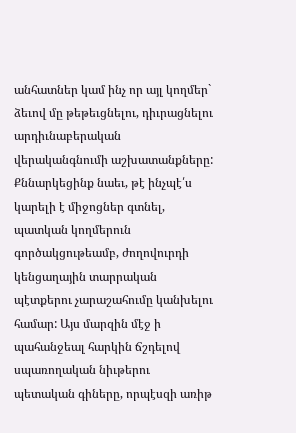անհատներ կամ ինչ որ այլ կողմեր` ձեւով մը թեթեւցնելու, դիւրացնելու արդիւնաբերական վերականգնումի աշխատանքները: Քննարկեցինք նաեւ, թէ ինչպէ՛ս կարելի է միջոցներ գտնել, պատկան կողմերուն գործակցութեամբ, ժողովուրդի կենցաղային տարրական պէտքերու չարաշահումը կանխելու համար: Այս մարզին մէջ ի պահանջեալ հարկին ճշդելով սպառողական նիւթերու պետական գիները, որպէսզի առիթ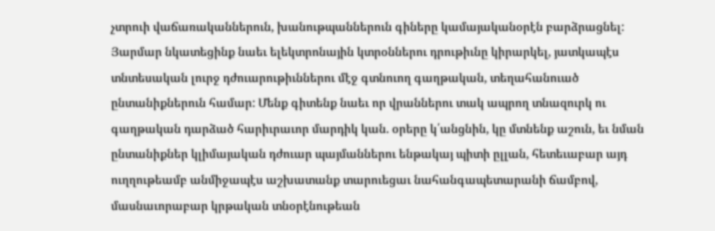չտրուի վաճառականներուն, խանութպաններուն գիները կամայականօրէն բարձրացնել: Յարմար նկատեցինք նաեւ ելեկտրոնային կտրօններու դրութիւնը կիրարկել, յատկապէս տնտեսական լուրջ դժուարութիւններու մէջ գտնուող գաղթական, տեղահանուած ընտանիքներուն համար: Մենք գիտենք նաեւ որ վրաններու տակ ապրող տնազուրկ ու գաղթական դարձած հարիւրաւոր մարդիկ կան. օրերը կ՛անցնին, կը մտնենք աշուն, եւ նման ընտանիքներ կլիմայական դժուար պայմաններու ենթակայ պիտի ըլլան, հետեւաբար այդ ուղղութեամբ անմիջապէս աշխատանք տարուեցաւ նահանգապետարանի ճամբով, մասնաւորաբար կրթական տնօրէնութեան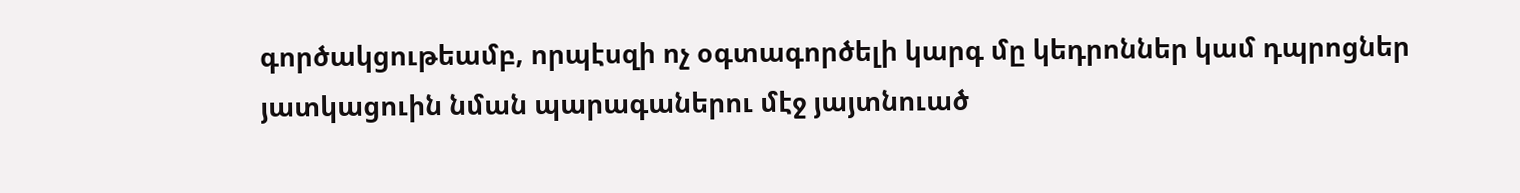գործակցութեամբ, որպէսզի ոչ օգտագործելի կարգ մը կեդրոններ կամ դպրոցներ յատկացուին նման պարագաներու մէջ յայտնուած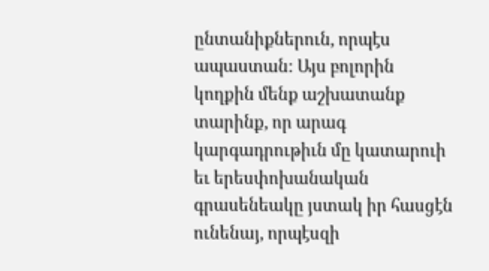ընտանիքներուն, որպէս ապաստան: Այս բոլորին կողքին մենք աշխատանք տարինք, որ արագ կարգադրութիւն մը կատարուի եւ երեսփոխանական գրասենեակը յստակ իր հասցէն ունենայ, որպէսզի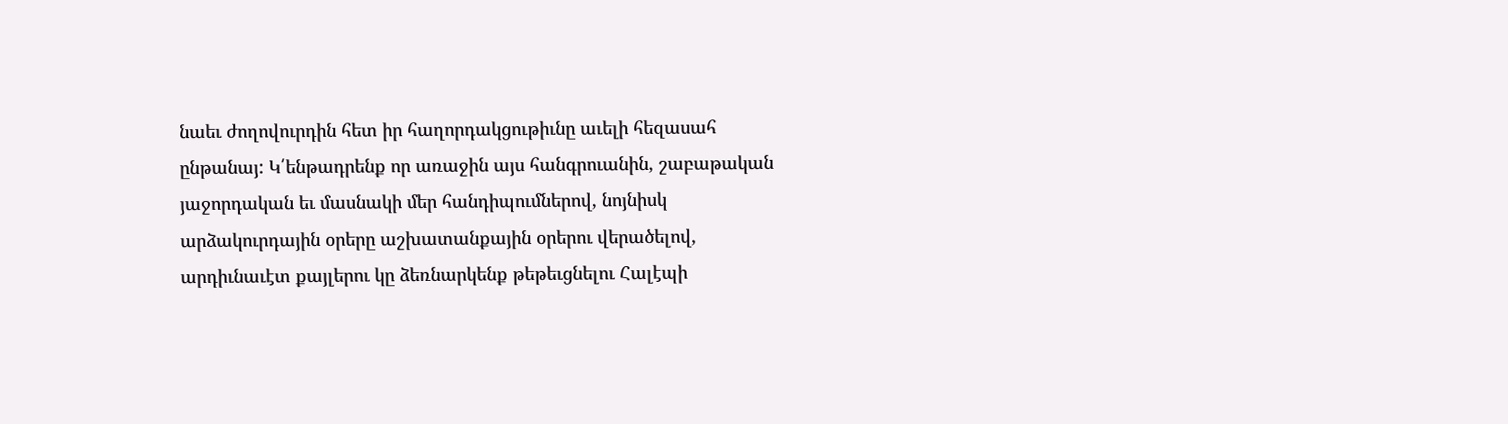նաեւ ժողովուրդին հետ իր հաղորդակցութիւնը աւելի հեզասահ ընթանայ: Կ՛ենթադրենք որ առաջին այս հանգրուանին, շաբաթական յաջորդական եւ մասնակի մեր հանդիպումներով, նոյնիսկ արձակուրդային օրերը աշխատանքային օրերու վերածելով, արդիւնաւէտ քայլերու կը ձեռնարկենք թեթեւցնելու Հալէպի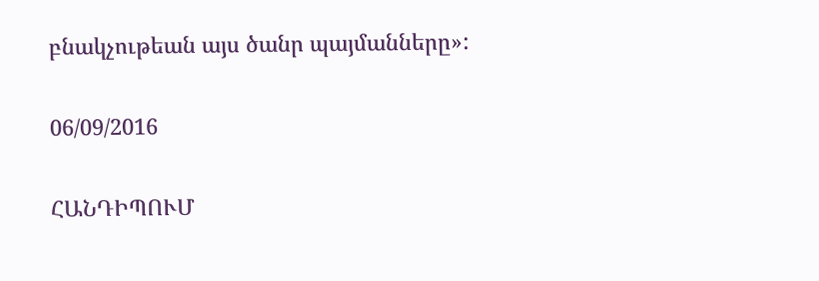բնակչութեան այս ծանր պայմանները»:

06/09/2016

ՀԱՆԴԻՊՈՒՄ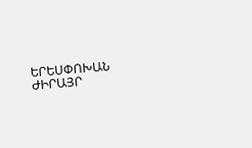ԵՐԵՍՓՈԽԱՆ ԺԻՐԱՅՐ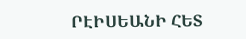ՐԷԻՍԵԱՆԻ ՀԵՏ